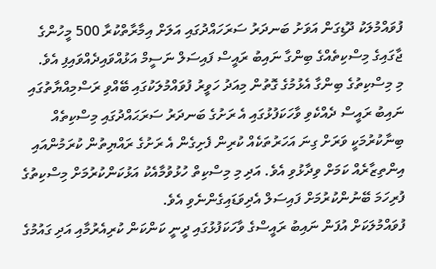ފުވައްމުލަކު ދޫޑިގަން އަވަށު ބަނދަރު ސަރަހައްދުގައި އަލަށް އިމާރާތްކުރާ 500 މީހުންގެ ޖާގައިގެ މިސްކިތެއްގެ ބިންގާ ނައިބު ރައީސް ފައިސަލް ނަސީމް އަޅުއްވައިދެއްވައިފި އެވެ.
މި މިސްކިތުގެ ބިންގާ އެޅުމުގެ ގޮތުން މިއަދު ހަވީރު ފުވައްމުލަކުގައި ބޭއްވި ރަސްމިއްޔާތުގައި ނައިބު ރައީސް ދެއްކެވި ވާހަކަފުޅުގައި އެ ރަށުގެ ބަނދަރު ސަރަޙައްދުގައި މިސްކިތެއް ބިނާކުރުމަކީ ވަރަށް ގިނަ އަހަރުތަކެއް ކުރިން ފެށިގެން އެ ރަށުގެ ރައްޔިތުން ކުރަމުންއައި އިންތިޒާރެއް ކަމަށް ވިދާޅުވި އެވެ. އަދި މި މިސްކިތް ހުޅުވުމާއެކު އަޅުކަންކުރުމަށް މިސްކިތުގެ ފުރިހަމަ ބޭނުންކުރުމަށް ފައިސަލް އެދިވަޑައިގެންނެވި އެވެ.
ފުވައްމުލަކަށް އުފަން ނައިބު ރައީސްގެ ވާހަކަފުޅުގައި ދީނީ ކަންކަން ކުރިއެރުމާއި އަދި ގައުމުގެ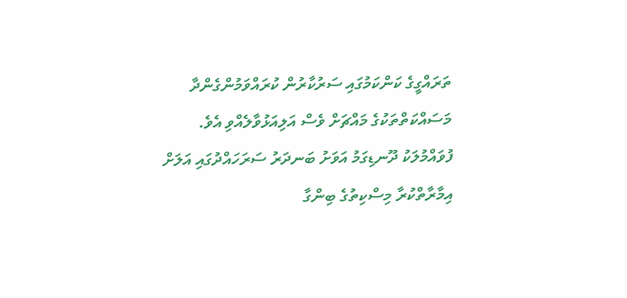ތަރައްގީގެ ކަންކަމުގައި ސަރުކާރުން ކުރައްވަމުންގެންދާ މަސައްކަތްތަކުގެ މައްޗަށް ވެސް އަލިއަޅުވާލެއްވި އެވެ.
ފުވައްމުލަކު ދޫނޑިގަމު އަވަށު ބަނދަރު ސަރަހައްދުގައި އަލަށް އިމާރާތްކުރާ މިސްކިތުގެ ބިންގާ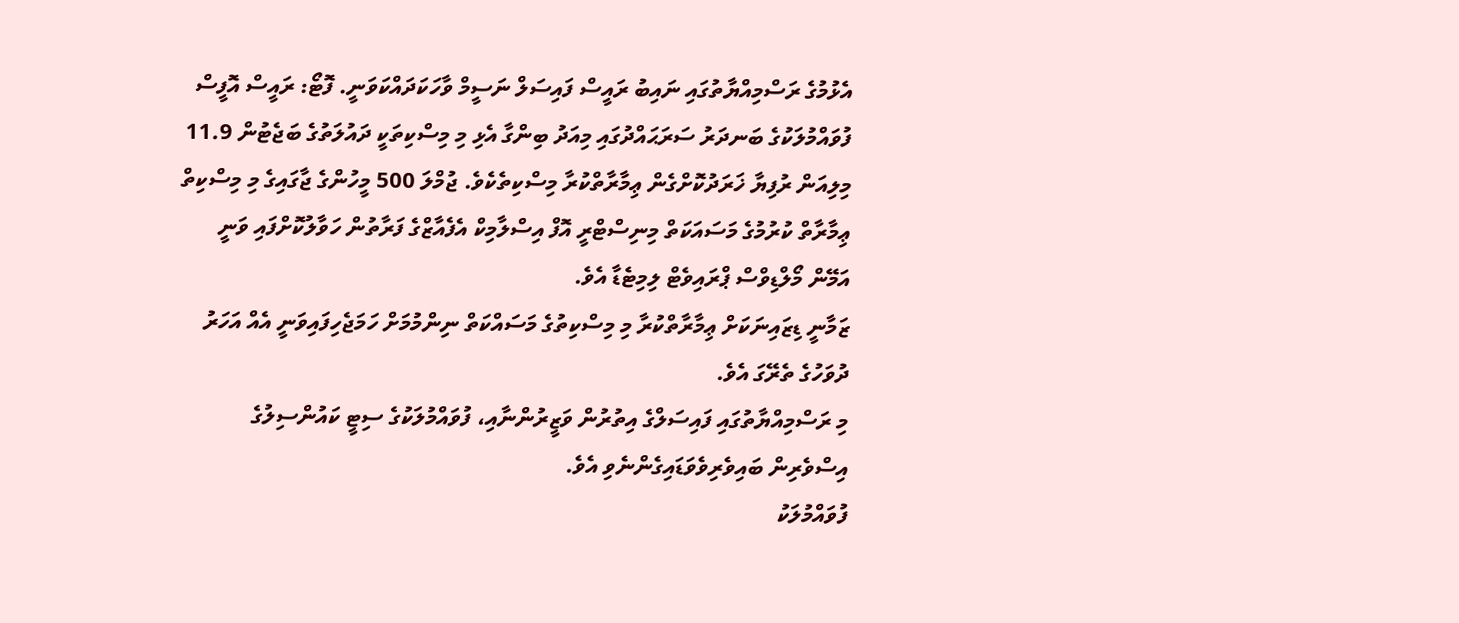އެޅުމުގެ ރަސްމިއްޔާތުގައި ނައިބު ރައީސް ފައިސަލް ނަސީމް ވާހަކަދައްކަވަނީ. ފޮޓޯ: ރައީސް އޮފީސް
ފުވައްމުލަކުގެ ބަނދަރު ސަރަޙައްދުގައި މިއަދު ބިންގާ އެޅި މި މިސްކިތަކީ ދައުލަތުގެ ބަޖެޓުން 11.9 މިލިއަން ރުފިޔާ ޚަރަދުކޮށްގެން ޢިމާރާތްކުރާ މިސްކިތެކެވެ. ޖުމްލަ 500 މީހުންގެ ޖާގައިގެ މި މިސްކިތް ޢިމާރާތް ކުރުމުގެ މަސައަކަތް މިނިސްޓްރީ އޮފް އިސްލާމިކް އެފެއާޒްގެ ފަރާތުން ހަވާލުކޮށްފައި ވަނީ އަމޭން މޯލްޑިވްސް ޕްރައިވެޓް ލިމިޓެޑާ އެވެ.
ޒަމާނީ ޑިޒައިނަކަށް ޢިމާރާތްކުރާ މި މިސްކިތުގެ މަސައްކަތް ނިންމުމަށް ހަމަޖެހިފައިވަނީ އެއް އަހަރު ދުވަހުގެ ތެރޭގަ އެވެ.
މި ރަސްމިއްޔާތުގައި ފައިސަލްގެ އިތުރުން ވަޒީރުންނާއި، ފުވައްމުލަކުގެ ސިޓީ ކައުންސިލުގެ އިސްވެރިން ބައިވެރިވެވަޑައިގެންނެވި އެވެ.
ފުވައްމުލަކު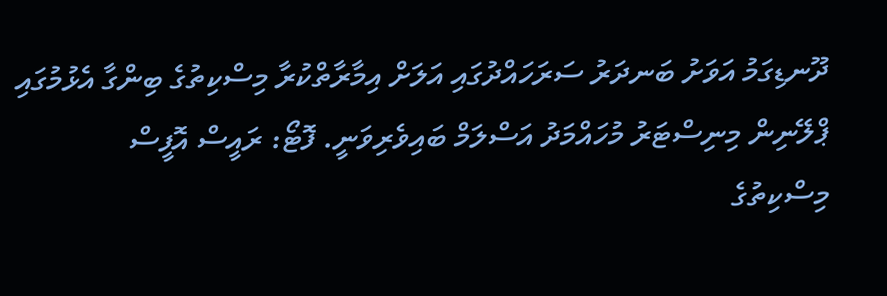ދޫނޑިގަމު އަވަށު ބަނދަރު ސަރަހައްދުގައި އަލަށް އިމާރާތްކުރާ މިސްކިތުގެ ބިންގާ އެޅުމުގައި ޕްލޭނިން މިނިސްޓަރު މުހައްމަދު އަސްލަމް ބައިވެރިވަނީ. ފޮޓޯ: ރައީސް އޮފީސް
މިސްކިތުގެ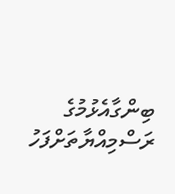ބިންގާއެޅުމުގެ ރަސްމިއްޔާތަށްފަހު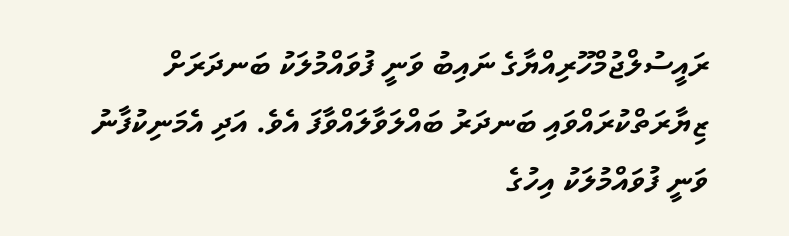ރައީސުލްޖުމްހޫރިއްޔާގެ ނައިބު ވަނީ ފުވައްމުލަކު ބަނދަރަށް ޒިޔާރަތްކުރައްވައި ބަނދަރު ބައްލަވާލައްވާފަ އެވެ. އަދި އެމަނިކުފާނު ވަނީ ފުވައްމުލަކު އިހުގެ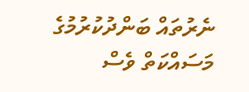ނެރުތައް ބަންދުކުރުމުގެ މަސައްކަތް ވެސް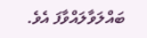ބައްލަވާލައްވާފަ އެވެ.